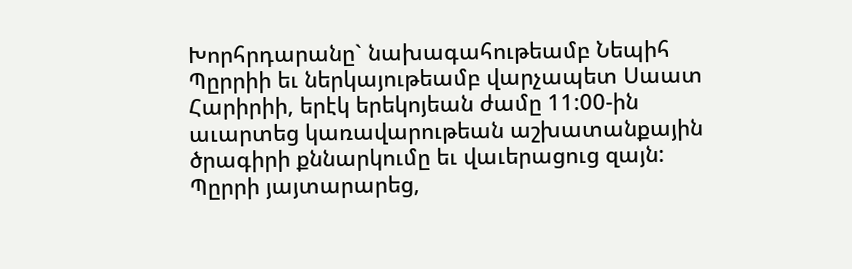Խորհրդարանը` նախագահութեամբ Նեպիհ Պըրրիի եւ ներկայութեամբ վարչապետ Սաատ Հարիրիի, երէկ երեկոյեան ժամը 11:00-ին աւարտեց կառավարութեան աշխատանքային ծրագիրի քննարկումը եւ վաւերացուց զայն:
Պըրրի յայտարարեց,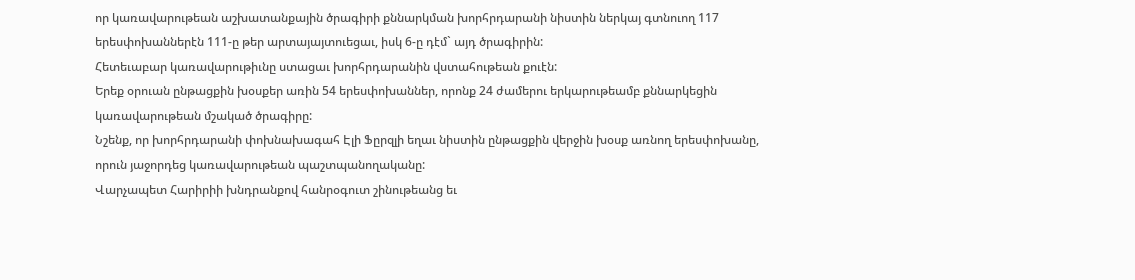որ կառավարութեան աշխատանքային ծրագիրի քննարկման խորհրդարանի նիստին ներկայ գտնուող 117 երեսփոխաններէն 111-ը թեր արտայայտուեցաւ, իսկ 6-ը դէմ` այդ ծրագիրին:
Հետեւաբար կառավարութիւնը ստացաւ խորհրդարանին վստահութեան քուէն:
Երեք օրուան ընթացքին խօսքեր առին 54 երեսփոխաններ, որոնք 24 ժամերու երկարութեամբ քննարկեցին կառավարութեան մշակած ծրագիրը:
Նշենք, որ խորհրդարանի փոխնախագահ Էլի Ֆըրզլի եղաւ նիստին ընթացքին վերջին խօսք առնող երեսփոխանը, որուն յաջորդեց կառավարութեան պաշտպանողականը:
Վարչապետ Հարիրիի խնդրանքով հանրօգուտ շինութեանց եւ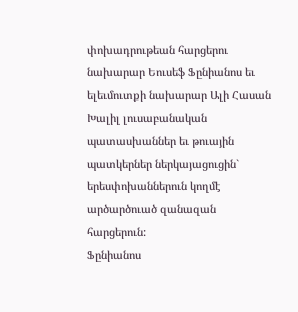փոխադրութեան հարցերու նախարար Եուսեֆ Ֆընիանոս եւ ելեւմուտքի նախարար Ալի Հասան Խալիլ լուսաբանական պատասխաններ եւ թուային պատկերներ ներկայացուցին` երեսփոխաններուն կողմէ արծարծուած զանազան հարցերուն:
Ֆընիանոս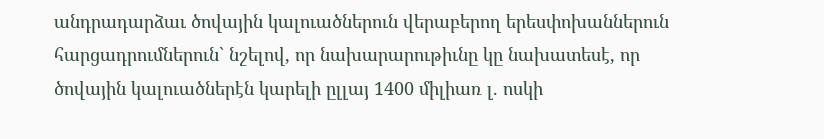անդրադարձաւ ծովային կալուածներուն վերաբերող երեսփոխաններուն հարցադրումներուն` նշելով, որ նախարարութիւնը կը նախատեսէ, որ ծովային կալուածներէն կարելի ըլլայ 1400 միլիառ լ. ոսկի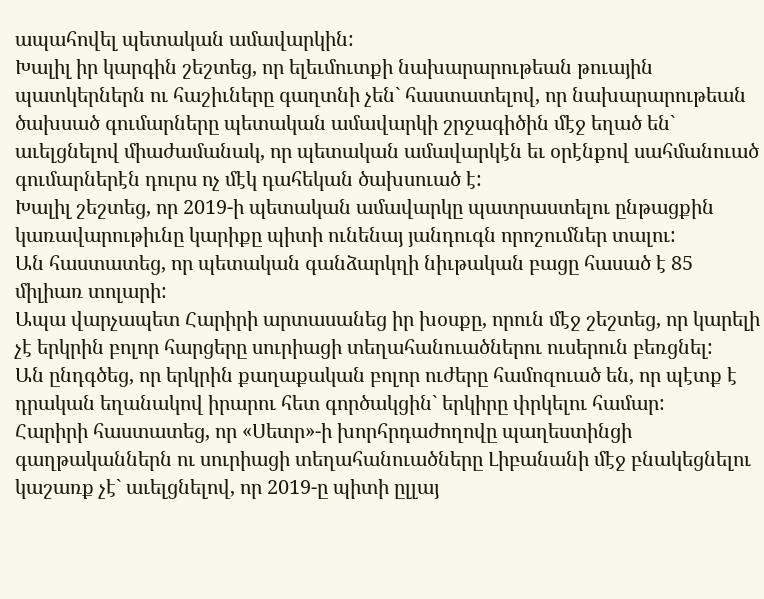ապահովել պետական ամավարկին:
Խալիլ իր կարգին շեշտեց, որ ելեւմուտքի նախարարութեան թուային պատկերներն ու հաշիւները գաղտնի չեն` հաստատելով, որ նախարարութեան ծախսած գումարները պետական ամավարկի շրջագիծին մէջ եղած են` աւելցնելով միաժամանակ, որ պետական ամավարկէն եւ օրէնքով սահմանուած գումարներէն դուրս ոչ մէկ դահեկան ծախսուած է:
Խալիլ շեշտեց, որ 2019-ի պետական ամավարկը պատրաստելու ընթացքին կառավարութիւնը կարիքը պիտի ունենայ յանդուգն որոշումներ տալու:
Ան հաստատեց, որ պետական գանձարկղի նիւթական բացը հասած է 85 միլիառ տոլարի:
Ապա վարչապետ Հարիրի արտասանեց իր խօսքը, որուն մէջ շեշտեց, որ կարելի չէ երկրին բոլոր հարցերը սուրիացի տեղահանուածներու ուսերուն բեռցնել:
Ան ընդգծեց, որ երկրին քաղաքական բոլոր ուժերը համոզուած են, որ պէտք է դրական եղանակով իրարու հետ գործակցին` երկիրը փրկելու համար:
Հարիրի հաստատեց, որ «Սետր»-ի խորհրդաժողովը պաղեստինցի գաղթականներն ու սուրիացի տեղահանուածները Լիբանանի մէջ բնակեցնելու կաշառք չէ` աւելցնելով, որ 2019-ը պիտի ըլլայ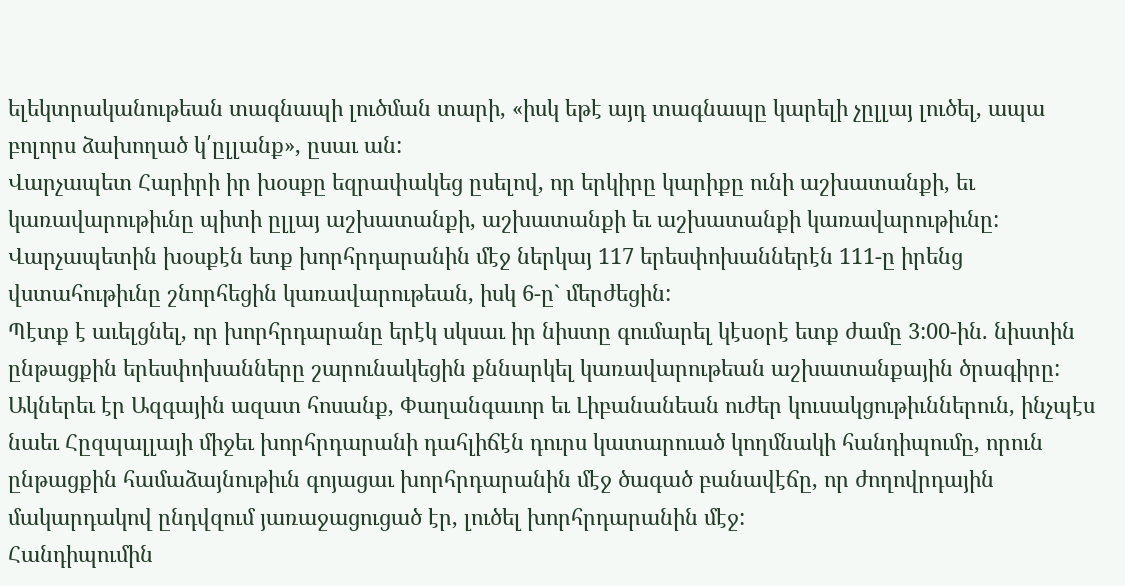ելեկտրականութեան տագնապի լուծման տարի, «իսկ եթէ այդ տագնապը կարելի չըլլայ լուծել, ապա բոլորս ձախողած կ՛ըլլանք», ըսաւ ան:
Վարչապետ Հարիրի իր խօսքը եզրափակեց ըսելով, որ երկիրը կարիքը ունի աշխատանքի, եւ կառավարութիւնը պիտի ըլլայ աշխատանքի, աշխատանքի եւ աշխատանքի կառավարութիւնը:
Վարչապետին խօսքէն ետք խորհրդարանին մէջ ներկայ 117 երեսփոխաններէն 111-ը իրենց վստահութիւնը շնորհեցին կառավարութեան, իսկ 6-ը` մերժեցին:
Պէտք է աւելցնել, որ խորհրդարանը երէկ սկսաւ իր նիստը գումարել կէսօրէ ետք ժամը 3:00-ին. նիստին ընթացքին երեսփոխանները շարունակեցին քննարկել կառավարութեան աշխատանքային ծրագիրը:
Ակներեւ էր Ազգային ազատ հոսանք, Փաղանգաւոր եւ Լիբանանեան ուժեր կուսակցութիւններուն, ինչպէս նաեւ Հըզպալլայի միջեւ խորհրդարանի դահլիճէն դուրս կատարուած կողմնակի հանդիպումը, որուն ընթացքին համաձայնութիւն գոյացաւ խորհրդարանին մէջ ծագած բանավէճը, որ ժողովրդային մակարդակով ընդվզում յառաջացուցած էր, լուծել խորհրդարանին մէջ:
Հանդիպումին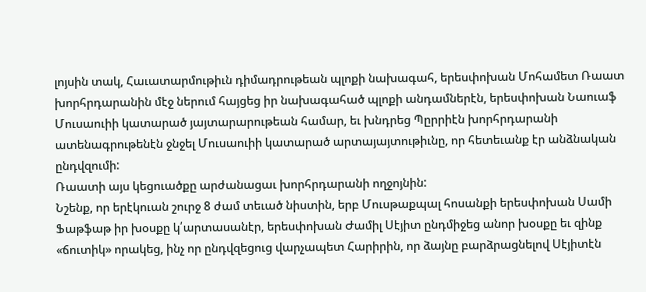լոյսին տակ, Հաւատարմութիւն դիմադրութեան պլոքի նախագահ, երեսփոխան Մոհամետ Ռաատ խորհրդարանին մէջ ներում հայցեց իր նախագահած պլոքի անդամներէն, երեսփոխան Նաուաֆ Մուսաուիի կատարած յայտարարութեան համար, եւ խնդրեց Պըրրիէն խորհրդարանի ատենագրութենէն ջնջել Մուսաուիի կատարած արտայայտութիւնը, որ հետեւանք էր անձնական ընդվզումի:
Ռաատի այս կեցուածքը արժանացաւ խորհրդարանի ողջոյնին:
Նշենք, որ երէկուան շուրջ 8 ժամ տեւած նիստին, երբ Մուսթաքպալ հոսանքի երեսփոխան Սամի Ֆաթֆաթ իր խօսքը կ՛արտասանէր, երեսփոխան Ժամիլ Սէյիտ ընդմիջեց անոր խօսքը եւ զինք «ճուտիկ» որակեց, ինչ որ ընդվզեցուց վարչապետ Հարիրին, որ ձայնը բարձրացնելով Սէյիտէն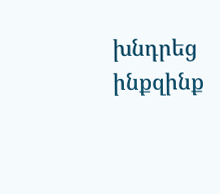խնդրեց ինքզինք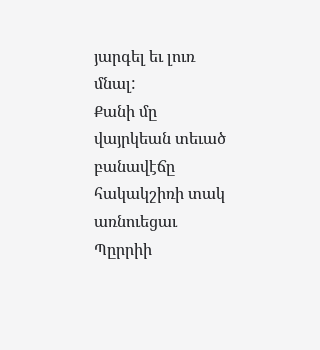յարգել եւ լուռ մնալ:
Քանի մը վայրկեան տեւած բանավէճը հակակշիռի տակ առնուեցաւ Պըրրիի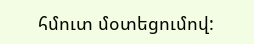հմուտ մօտեցումով: